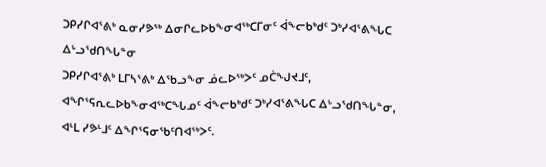ᑐᑭᓯᒋᐊᕐᕕᒃ ᓇᓂᓯᕗᖅ ᐃᓂᒋᓚᐅᑲᖕᓂᐊᖅᑕᒥᓂᑦ ᐋᖕᓕᑲᒃᑯᑦ ᑐᒃᓯᐊᕐᕕᖓᑕ ᐃᒡᓗᖁᑎᖓᓐᓂ
ᑐᑭᓯᒋᐊᕐᕕᒃ ᒪᒥᓴᕐᕕᒃ ᐃᖃᓗᖕᓂ ᓅᓚᐅᖅᐳᑦ ᓄᑖᖑᔪᒧᑦ, ᐊᖏᕐᕋᕆᓚᐅᑲᖕᓂᐊᖅᑕᖓᓄᑦ ᐋᖕᓕᑲᒃᑯᑦ ᑐᒃᓯᐊᕐᕕᖓᑕ ᐃᒡᓗᖁᑎᖓᓐᓂ, ᐊᒻᒪ ᓯᕗᒻᒧᑦ ᐃᖏᕐᕋᓂᖃᑦᑎᐊᖅᐳᑦ.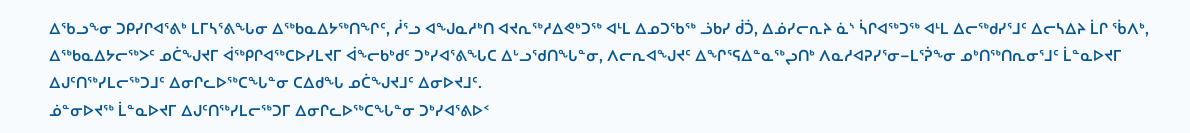ᐃᖃᓗᖕᓂ ᑐᑭᓯᒋᐊᕐᕕᒃ ᒪᒥᓴᕐᕕᖓᓂ ᐃᖅᑲᓇᐃᔭᖅᑎᖏᑦ, ᓲᕐᓗ ᐊᖑᓇᓱᒃᑎ ᐊᔪᕆᖅᓱᐃᕙᒃᑐᖅ ᐊᒻᒪ ᐃᓄᑐᖃᖅ ᓘᑲᓯ ᑰᑑ, ᐃᓅᓯᓕᕆᔨ ᓈᔅ ᓵᒋᐊᖅᑐᖅ ᐊᒻᒪ ᐃᓕᖅᑯᓯᕐᒧᑦ ᐃᓕᓴᐃᔨ ᒫᒋ ᖄᐱᒃ, ᐃᖅᑲᓇᐃᔭᓕᖅᐳᑦ ᓄᑖᖑᔪᒥ ᐋᖅᑭᒋᐊᖅᑕᐅᓯᒪᔪᒥ ᐋᖕᓕᑲᒃᑯᑦ ᑐᒃᓯᐊᕐᕕᖓᑕ ᐃᒡᓗᖁᑎᖓᓐᓂ, ᐱᓕᕆᐊᖑᔪᑦ ᐃᖏᕐᕋᐃᓐᓇᖅᖢᑎᒃ ᐱᓇᓱᐊᕈᓯᕐᓂ−ᒪᕐᕉᖕᓂ ᓄᒃᑎᖅᑎᕆᓂᕐᒧᑦ ᒫᓐᓇᐅᔪᒥ ᐃᒍᑦᑎᖅᓯᒪᓕᖅᑐᒧᑦ ᐃᓂᒋᓚᐅᖅᑕᖓᓐᓂ ᑕᐃᑯᖓ ᓄᑖᖑᔪᒧᑦ ᐃᓂᐅᔪᒧᑦ.
ᓅᓐᓂᐅᔪᖅ ᒫᓐᓇᐅᔪᒥ ᐃᒍᑦᑎᖅᓯᒪᓕᖅᑐᒥ ᐃᓂᒋᓚᐅᖅᑕᖓᓐᓂ ᑐᒃᓯᐊᕐᕕᐅᑉ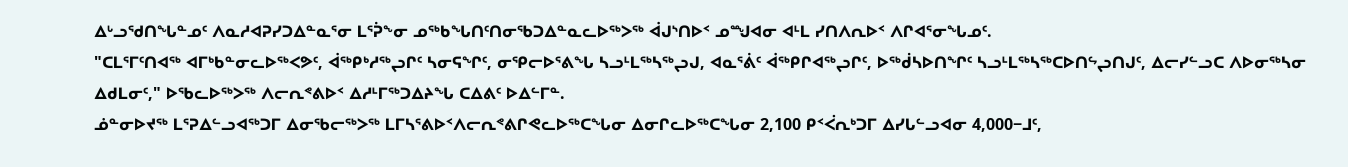ᐃᒡᓗᖁᑎᖓᓐᓄᑦ ᐱᓇᓱᐊᕈᓯᑐᐃᓐᓇᕐᓂ ᒪᕐᕉᖕᓂ ᓄᖅᑲᖓᑎᑦᑎᓂᖃᑐᐃᓐᓇᓚᐅᖅᐳᖅ ᐋᒍᔅᑎᐅᑉ ᓄᙳᐊᓂ ᐊᒻᒪ ᓯᑎᐱᕆᐅᑉ ᐱᒋᐊᕐᓂᖓᓄᑦ.
"ᑕᒪᕐᒥᑦᑎᐊᖅ ᐊᒥᒃᑲᓐᓂᓚᐅᖅᐸᕗᑦ, ᐋᖅᑭᒃᓱᖅᖢᒋᑦ ᓴᓂᕋᖏᑦ, ᓂᕿᓕᐅᕐᕕᖓ ᓴᓗᒻᒪᖅᓴᖅᖢᒍ, ᐊᓇᕐᕖᑦ ᐋᖅᑭᒋᐊᖅᖢᒋᑦ, ᐅᖅᑰᓴᐅᑎᖏᑦ ᓴᓗᒻᒪᖅᓴᖅᑕᐅᑎᖦᖢᑎᒍᑦ, ᐃᓕᓯᓪᓗᑕ ᐱᐅᓂᖅᓴᓂ ᐃᑯᒪᓂᑦ," ᐅᖃᓚᐅᖅᐳᖅ ᐱᓕᕆᕝᕕᐅᑉ ᐃᓱᒻᒥᖅᑐᐃᔨᖓ ᑕᐃᕕᑦ ᐅᐃᓪᒥᓐ.
ᓅᓐᓂᐅᔪᖅ ᒪᕐᕈᐃᓪᓗᐊᖅᑐᒥ ᐃᓂᖃᓕᖅᐳᖅ ᒪᒥᓴᕐᕕᐅᑉᐱᓕᕆᕝᕕᒋᕙᓚᐅᖅᑕᖓᓂ ᐃᓂᒋᓚᐅᖅᑕᖓᓂ 2,100 ᑭᑉᐹᕆᒃᑐᒥ ᐃᓯᒐᓪᓗᐊᓂ 4,000−ᒧᑦ,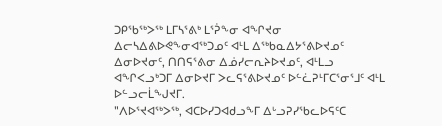ᑐᑭᖃᖅᐳᖅ ᒪᒥᓴᕐᕕᒃ ᒪᕐᕉᖕᓂ ᐊᖏᔪᓂ ᐃᓕᓴᐃᕕᐅᕙᖕᓂᐊᖅᑐᓄᑦ ᐊᒻᒪ ᐃᖅᑲᓇᐃᔭᕐᕕᐅᔪᓄᑦ ᐃᓂᐅᔪᓂᑦ, ᑎᑎᕋᕐᕕᓂ ᐃᓅᓯᓕᕆᔨᐅᔪᓄᑦ, ᐊᒻᒪᓗ ᐊᖏᐸᓗᒃᑐᒥ ᐃᓂᐅᔪᒥ ᐳᓚᕋᕐᕕᐅᔪᓄᑦ ᐅᓪᓛᕈᒻᒥᑕᕐᓂᕐᒧᑦ ᐊᒻᒪ ᐅᓪᓗᓕᒫᖑᔪᒥ.
"ᐱᐅᕐᔪᐊᖅᐳᖅ, ᐊᑕᐅᓯᑐᐊᑯᓗᖕᒥ ᐃᒡᓗᕈᓯᖃᓚᐅᕋᑦᑕ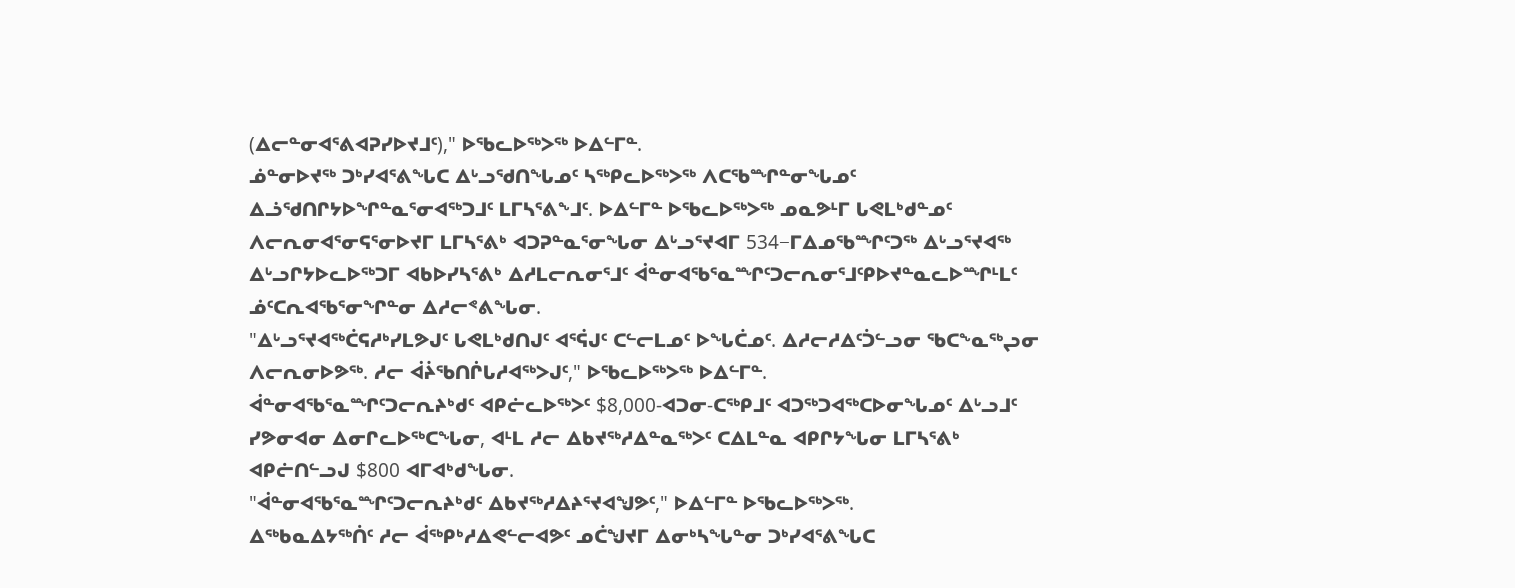(ᐃᓕᓐᓂᐊᕐᕕᐊᕈᓯᐅᔪᒧᑦ)," ᐅᖃᓚᐅᖅᐳᖅ ᐅᐃᓪᒥᓐ.
ᓅᓐᓂᐅᔪᖅ ᑐᒃᓯᐊᕐᕕᖓᑕ ᐃᒡᓗᖁᑎᖓᓄᑦ ᓴᖅᑭᓚᐅᖅᐳᖅ ᐱᑕᖃᙱᓐᓂᖓᓄᑦ ᐃᓘᖁᑎᒋᔭᐅᖏᓐᓇᕐᓂᐊᖅᑐᒧᑦ ᒪᒥᓴᕐᕕᖕᒧᑦ. ᐅᐃᓪᒥᓐ ᐅᖃᓚᐅᖅᐳᖅ ᓄᓇᕗᒻᒥ ᒐᕙᒪᒃᑯᓐᓄᑦ ᐱᓕᕆᓂᐊᕐᓂᕋᕐᓂᐅᔪᒥ ᒪᒥᓴᕐᕕᒃ ᐊᑐᕈᓐᓇᕐᓂᖓᓂ ᐃᒡᓗᕐᔪᐊᒥ 534−ᒥᐃᓄᖃᙱᑦᑐᖅ ᐃᒡᓗᕐᔪᐊᖅ ᐃᒡᓗᒋᔭᐅᓚᐅᖅᑐᒥ ᐊᑲᐅᓯᓴᕐᕕᒃ ᐃᓱᒪᓕᕆᓂᕐᒧᑦ ᐋᓐᓂᐊᖃᕐᓇᙱᑦᑐᓕᕆᓂᕐᒧᑦᑭᐅᔪᓐᓇᓚᐅᙱᒻᒪᑦ ᓅᑦᑕᕆᐊᖃᕐᓂᖏᓐᓂ ᐃᓱᓕᕝᕕᖓᓂ.
"ᐃᒡᓗᕐᔪᐊᖅᑖᕋᓱᒃᓯᒪᕗᒍᑦ ᒐᕙᒪᒃᑯᑎᒍᑦ ᐊᕐᕌᒍᑦ ᑕᓪᓕᒪᓄᑦ ᐅᖓᑖᓄᑦ. ᐃᓱᓕᓱᐃᑦᑑᓪᓗᓂ ᖃᑕᖕᓇᖅᖢᓂ ᐱᓕᕆᓂᐅᕗᖅ. ᓱᓕ ᐋᔩᖃᑎᒌᒐᓱᐊᖅᐳᒍᑦ," ᐅᖃᓚᐅᖅᐳᖅ ᐅᐃᓪᒥᓐ.
ᐋᓐᓂᐊᖃᕐᓇᙱᑦᑐᓕᕆᔨᒃᑯᑦ ᐊᑭᓖᓚᐅᖅᐳᑦ $8,000-ᐊᑐᓂ-ᑕᖅᑭᒧᑦ ᐊᑐᖅᑐᐊᖅᑕᐅᓂᖓᓄᑦ ᐃᒡᓗᒧᑦ ᓯᕗᓂᐊᓂ ᐃᓂᒋᓚᐅᖅᑕᖓᓂ, ᐊᒻᒪ ᓱᓕ ᐃᑲᔪᖅᓱᐃᓐᓇᖅᐳᑦ ᑕᐃᒪᓐᓇ ᐊᑭᒋᔭᖓᓂ ᒪᒥᓴᕐᕕᒃ ᐊᑭᓖᑎᓪᓗᒍ $800 ᐊᒥᐊᒃᑯᖓᓂ.
"ᐋᓐᓂᐊᖃᕐᓇᙱᑦᑐᓕᕆᔨᒃᑯᑦ ᐃᑲᔪᖅᓱᐃᔨᕐᔪᐊᖑᕗᑦ," ᐅᐃᓪᒥᓐ ᐅᖃᓚᐅᖅᐳᖅ.
ᐃᖅᑲᓇᐃᔭᖅᑏᑦ ᓱᓕ ᐋᖅᑭᒃᓱᐃᕙᓪᓕᐊᕗᑦ ᓄᑖᖑᔪᒥ ᐃᓂᒃᓴᖓᓐᓂ ᑐᒃᓯᐊᕐᕕᖓᑕ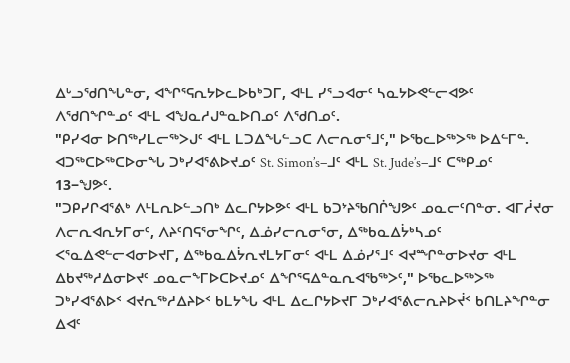ᐃᒡᓗᖁᑎᖓᓐᓂ, ᐊᖏᕐᕋᕆᔭᐅᓚᐅᑲᒃᑐᒥ, ᐊᒻᒪ ᓯᕐᓗᐊᓂᑦ ᓴᓇᔭᐅᕙᓪᓕᐊᕗᑦ ᐱᖁᑎᖏᓐᓄᑦ ᐊᒻᒪ ᐊᖑᓇᓱᒍᓐᓇᐅᑎᓄᑦ ᐱᖁᑎᓄᑦ.
"ᑭᓯᐊᓂ ᐅᑎᖅᓯᒪᓕᖅᐳᒍᑦ ᐊᒻᒪ ᒪᑐᐃᖓᓪᓗᑕ ᐱᓕᕆᓂᕐᒧᑦ," ᐅᖃᓚᐅᖅᐳᖅ ᐅᐃᓪᒥᓐ.
ᐊᑐᖅᑕᐅᖅᑕᐅᓂᖓ ᑐᒃᓯᐊᕐᕕᐅᔪᓄᑦ St. Simon’s−ᒧᑦ ᐊᒻᒪ St. Jude’s−ᒧᑦ ᑕᖅᑭᓄᑦ 13−ᖑᕗᑦ.
"ᑐᑭᓯᒋᐊᕐᕕᒃ ᐱᒻᒪᕆᐅᓪᓗᑎᒃ ᐃᓚᒋᔭᐅᕗᑦ ᐊᒻᒪ ᑲᑐᔾᔨᖃᑎᒌᖑᕗᑦ ᓄᓇᓕᑦᑎᓐᓂ. ᐊᒥᓲᔪᓂ ᐱᓕᕆᐊᕆᔭᒥᓂᑦ, ᐱᔨᑦᑎᕋᕐᓂᖏᑦ, ᐃᓅᓯᓕᕆᓂᕐᓂ, ᐃᖅᑲᓇᐃᔮᒃᓴᓄᑦ ᐸᕐᓇᐃᕙᓪᓕᐊᓂᐅᔪᒥ, ᐃᖅᑲᓇᐃᔮᕆᔪᒪᔭᒥᓂᑦ ᐊᒻᒪ ᐃᓅᓯᕐᒧᑦ ᐊᔪᙱᓐᓂᐅᔪᓂ ᐊᒻᒪ ᐃᑲᔪᖅᓱᐃᓂᐅᔪᑦ ᓄᓇᓕᖕᒥᐅᑕᐅᔪᓄᑦ ᐃᖏᕐᕋᐃᓐᓇᕆᐊᖃᖅᐳᑦ," ᐅᖃᓚᐅᖅᐳᖅ ᑐᒃᓯᐊᕐᕕᐅᑉ ᐊᔪᕆᖅᓱᐃᔨᐅᑉ ᑲᒪᔭᖓ ᐊᒻᒪ ᐃᓚᒋᔭᐅᔪᒥ ᑐᒃᓯᐊᕐᕕᓕᕆᔨᐅᔫᑉ ᑲᑎᒪᔨᖏᓐᓂ ᐃᐊᑦ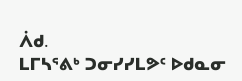ᐲᑯ.
ᒪᒥᓴᕐᕕᒃ ᑐᓂᓯᓯᒪᕗᑦ ᐅᑯᓇᓂ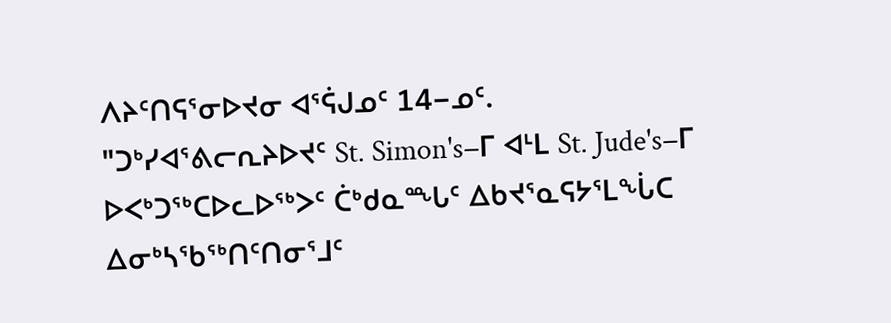ᐱᔨᑦᑎᕋᕐᓂᐅᔪᓂ ᐊᕐᕌᒍᓄᑦ 14−ᓄᑦ.
"ᑐᒃᓯᐊᕐᕕᓕᕆᔨᐅᔪᑦ St. Simon's−ᒥ ᐊᒻᒪ St. Jude's−ᒥ ᐅᐸᒃᑐᖅᑕᐅᓚᐅᖅᐳᑦ ᑖᒃᑯᓇᙵᑦ ᐃᑲᔪᕐᓇᕋᔭᕐᒪᖔᑕ ᐃᓂᒃᓴᖃᖅᑎᑦᑎᓂᕐᒧᑦ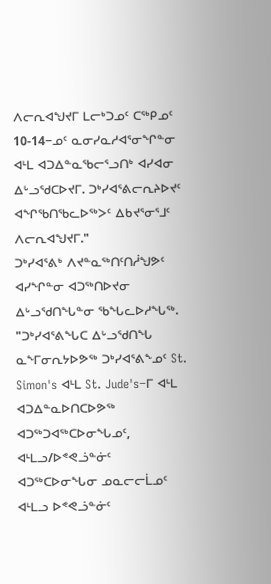ᐱᓕᕆᐊᖑᔪᒥ ᒪᓕᒃᑐᓄᑦ ᑕᖅᑭᓄᑦ 10-14−ᓄᑦ ᓇᓂᓯᓇᓱᐊᕐᓂᖏᓐᓂ ᐊᒻᒪ ᐊᑐᐃᓐᓇᖃᓕᕐᓗᑎᒃ ᐊᓯᐊᓂ ᐃᒡᓗᖁᑕᐅᔪᒥ. ᑐᒃᓯᐊᕐᕕᓕᕆᔨᐅᔪᑦ ᐊᖏᖃᑎᖃᓚᐅᖅᐳᑦ ᐃᑲᔪᕐᓂᕐᒧᑦ ᐱᓕᕆᐊᖑᔪᒥ."
ᑐᒃᓯᐊᕐᕕᒃ ᐱᔪᓐᓇᖅᑎᑦᑎᓲᖑᕗᑦ ᐊᓯᖏᓐᓂ ᐊᑐᖅᑎᐅᔪᓂ ᐃᒡᓗᖁᑎᖓᓐᓂ ᖃᖓᓚᐅᓱᖓᖅ.
"ᑐᒃᓯᐊᕐᕕᖓᑕ ᐃᒡᓗᖁᑎᖓ ᓇᖕᒥᓂᕆᔭᐅᕗᖅ ᑐᒃᓯᐊᕐᕕᖕᓄᑦ St. Simon's ᐊᒻᒪ St. Jude's−ᒥ ᐊᒻᒪ ᐊᑐᐃᓐᓇᐅᑎᑕᐅᕗᖅ ᐊᑐᖅᑐᐊᖅᑕᐅᓂᖓᓄᑦ, ᐊᒻᒪᓗ/ᐅᕝᕙᓘᓐᓃᑦ ᐊᑐᖅᑕᐅᓂᖓᓂ ᓄᓇᓕᓕᒫᓄᑦ ᐊᒻᒪᓗ ᐅᕝᕙᓘᓐᓃᑦ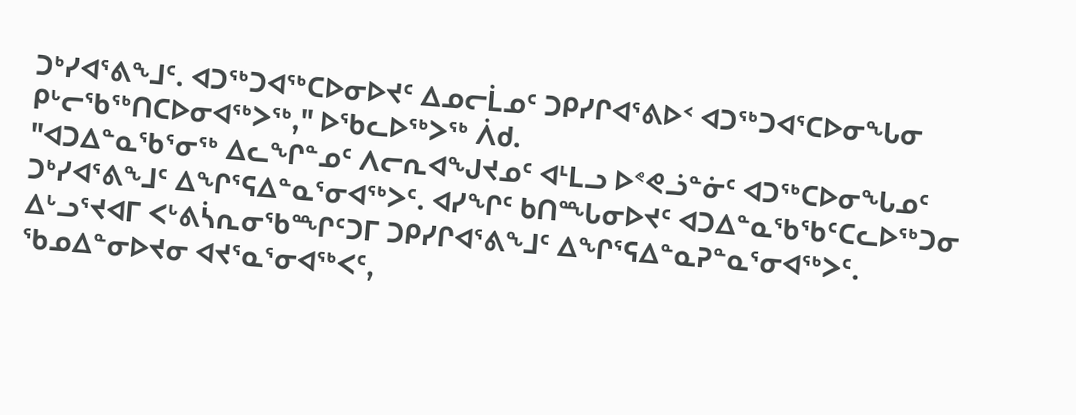ᑐᒃᓯᐊᕐᕕᖕᒧᑦ. ᐊᑐᖅᑐᐊᖅᑕᐅᓂᐅᔪᑦ ᐃᓄᓕᒫᓄᑦ ᑐᑭᓯᒋᐊᕐᕕᐅᑉ ᐊᑐᖅᑐᐊᕐᑕᐅᓂᖓᓂ ᑭᒡᓕᖃᖅᑎᑕᐅᓂᐊᖅᐳᖅ," ᐅᖃᓚᐅᖅᐳᖅ ᐲᑯ.
"ᐊᑐᐃᓐᓇᖃᕐᓂᖅ ᐃᓚᖏᓐᓄᑦ ᐱᓕᕆᐊᖑᔪᓄᑦ ᐊᒻᒪᓗ ᐅᕝᕙᓘᓐᓃᑦ ᐊᑐᖅᑕᐅᓂᖓᓄᑦ ᑐᒃᓯᐊᕐᕕᖕᒧᑦ ᐃᖏᕐᕋᐃᓐᓇᕐᓂᐊᖅᐳᑦ. ᐊᓯᖏᑦ ᑲᑎᙵᓂᐅᔪᑦ ᐊᑐᐃᓐᓇᖃᖃᑦᑕᓚᐅᖅᑐᓂ ᐃᒡᓗᕐᔪᐊᒥ ᐸᒡᕕᓵᕆᓂᖃᙱᑦᑐᒥ ᑐᑭᓯᒋᐊᕐᕕᖕᒧᑦ ᐃᖏᕐᕋᐃᓐᓇᕈᓐᓇᕐᓂᐊᖅᐳᑦ. ᖃᓄᐃᓐᓂᐅᔪᓂ ᐊᔪᕐᓇᕐᓂᐊᖅᐸᑦ,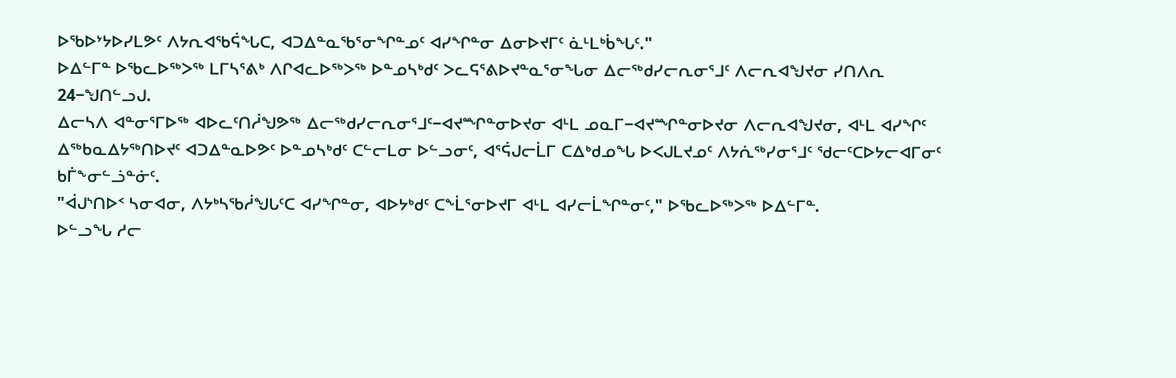ᐅᖃᐅᔾᔭᐅᓯᒪᕗᑦ ᐱᔭᕆᐊᖃᕌᖓᑕ, ᐊᑐᐃᓐᓇᖃᕐᓂᖏᓐᓄᑦ ᐊᓯᖏᓐᓂ ᐃᓂᐅᔪᒥᑦ ᓈᒻᒪᒃᑳᖓᑦ."
ᐅᐃᓪᒥᓐ ᐅᖃᓚᐅᖅᐳᖅ ᒪᒥᓴᕐᕕᒃ ᐱᒋᐊᓚᐅᖅᐳᖅ ᐅᓐᓄᓴᒃᑯᑦ ᐳᓚᕋᕐᕕᐅᔪᓐᓇᕐᓂᖓᓂ ᐃᓕᖅᑯᓯᓕᕆᓂᕐᒧᑦ ᐱᓕᕆᐊᖑᔪᓂ ᓯᑎᐱᕆ 24−ᖑᑎᓪᓗᒍ.
ᐃᓕᓴᐱ ᐊᓐᓂᕐᒥᐅᖅ ᐊᐅᓚᑦᑎᓲᖑᕗᖅ ᐃᓕᖅᑯᓯᓕᕆᓂᕐᒧᑦ−ᐊᔪᙱᓐᓂᐅᔪᓂ ᐊᒻᒪ ᓄᓇᒥ−ᐊᔪᙱᓐᓂᐅᔪᓂ ᐱᓕᕆᐊᖑᔪᓂ, ᐊᒻᒪ ᐊᓯᖏᑦ ᐃᖅᑲᓇᐃᔭᖅᑎᐅᔪᑦ ᐊᑐᐃᓐᓇᐅᕗᑦ ᐅᓐᓄᓴᒃᑯᑦ ᑕᓪᓕᒪᓂ ᐅᓪᓗᓂᑦ, ᐊᕐᕌᒍᓕᒫᒥ ᑕᐃᒃᑯᓄᖓ ᐅᐸᒍᒪᔪᓄᑦ ᐱᔭᕇᖅᓯᓂᕐᒧᑦ ᖁᓕᑦᑕᐅᔭᓕᐊᒥᓂᑦ ᑲᒦᖕᓂᓪᓘᓐᓃᑦ.
"ᐋᒍᔅᑎᐅᑉ ᓴᓂᐊᓂ, ᐱᔭᒃᓴᖃᓲᖑᒐᑦᑕ ᐊᓯᖏᓐᓂ, ᐊᐅᔭᒃᑯᑦ ᑕᖕᒫᕐᓂᐅᔪᒥ ᐊᒻᒪ ᐊᓯᓕᒫᖏᓐᓂᑦ," ᐅᖃᓚᐅᖅᐳᖅ ᐅᐃᓪᒥᓐ.
ᐅᓪᓗᖓ ᓱᓕ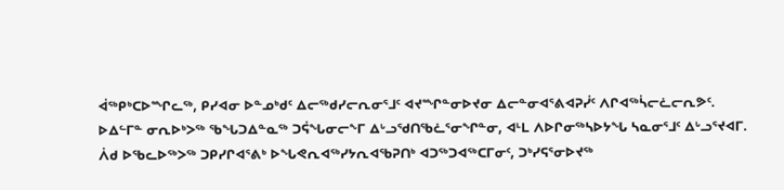ᐋᖅᑭᒃᑕᐅᙱᓚᖅ, ᑭᓯᐊᓂ ᐅᓐᓄᒃᑯᑦ ᐃᓕᖅᑯᓯᓕᕆᓂᕐᒧᑦ ᐊᔪᙱᓐᓂᐅᔪᓂ ᐃᓕᓐᓂᐊᕐᕕᐊᕈᓰᑦ ᐱᒋᐊᖅᓵᓕᓛᓕᕆᕗᑦ.
ᐅᐃᓪᒥᓐ ᓂᕆᐅᒃᐳᖅ ᖃᖓᑐᐃᓐᓇᖅ ᑐᕌᖓᓂᓕᖕᒥ ᐃᒡᓗᖁᑎᖃᓛᕐᓂᖏᓐᓂ, ᐊᒻᒪ ᐱᐅᒋᓂᖅᓴᐅᔭᖓ ᓴᓇᓂᕐᒧᑦ ᐃᒡᓗᕐᔪᐊᒥ.
ᐲᑯ ᐅᖃᓚᐅᖅᐳᖅ ᑐᑭᓯᒋᐊᕐᕕᒃ ᐅᖓᕙᕆᐊᖅᓯᔭᕆᐊᖃᕈᑎᒃ ᐊᑐᖅᑐᐊᖅᑕᒥᓂᑦ, ᑐᒃᓯᕋᕐᓂᐅᔪᖅ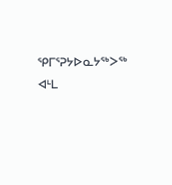ᕿᒥᕐᕈᔭᐅᓇᔭᖅᐳᖅ ᐊᒻᒪ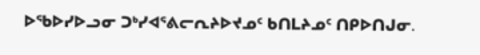ᐅᖃᐅᓯᐅᓗᓂ ᑐᒃᓯᐊᕐᕕᓕᕆᔨᐅᔪᓄᑦ ᑲᑎᒪᔨᓄᑦ ᑎᑭᐅᑎᒍᓂ.